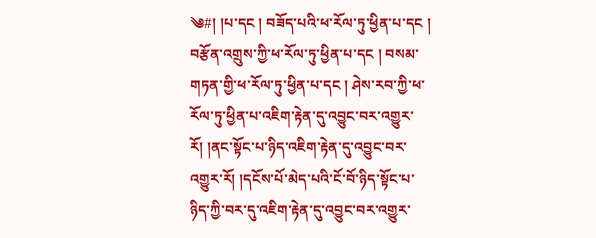༄#། །པ་དང ། བཟོད་པའི་ཕ་རོལ་ཏུ་ཕྱིན་པ་དང ། བརྩོན་འགྲུས་ཀྱི་ཕ་རོལ་ཏུ་ཕྱིན་པ་དང ། བསམ་གཏན་གྱི་ཕ་རོལ་ཏུ་ཕྱིན་པ་དང ། ཤེས་རབ་ཀྱི་ཕ་རོལ་ཏུ་ཕྱིན་པ་འཇིག་རྟེན་དུ་འབྱུང་བར་འགྱུར་རོ། །ནང་སྟོང་པ་ཉིད་འཇིག་རྟེན་དུ་འབྱུང་བར་འགྱུར་རོ། །དངོས་པོ་མེད་པའི་ངོ་བོ་ཉིད་སྟོང་པ་ཉིད་ཀྱི་བར་དུ་འཇིག་རྟེན་དུ་འབྱུང་བར་འགྱུར་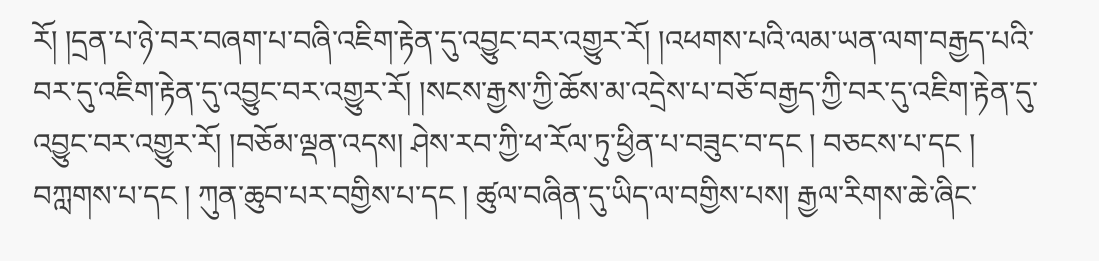རོ། །དྲན་པ་ཉེ་བར་བཞག་པ་བཞི་འཇིག་རྟེན་དུ་འབྱུང་བར་འགྱུར་རོ། །འཕགས་པའི་ལམ་ཡན་ལག་བརྒྱད་པའི་བར་དུ་འཇིག་རྟེན་དུ་འབྱུང་བར་འགྱུར་རོ། །སངས་རྒྱས་ཀྱི་ཆོས་མ་འདྲེས་པ་བཅོ་བརྒྱད་ཀྱི་བར་དུ་འཇིག་རྟེན་དུ་འབྱུང་བར་འགྱུར་རོ། །བཅོམ་ལྡན་འདས། ཤེས་རབ་ཀྱི་ཕ་རོལ་ཏུ་ཕྱིན་པ་བཟུང་བ་དང ། བཅངས་པ་དང ། བཀླགས་པ་དང ། ཀུན་ཆུབ་པར་བགྱིས་པ་དང ། ཚུལ་བཞིན་དུ་ཡིད་ལ་བགྱིས་པས། རྒྱལ་རིགས་ཆེ་ཞིང་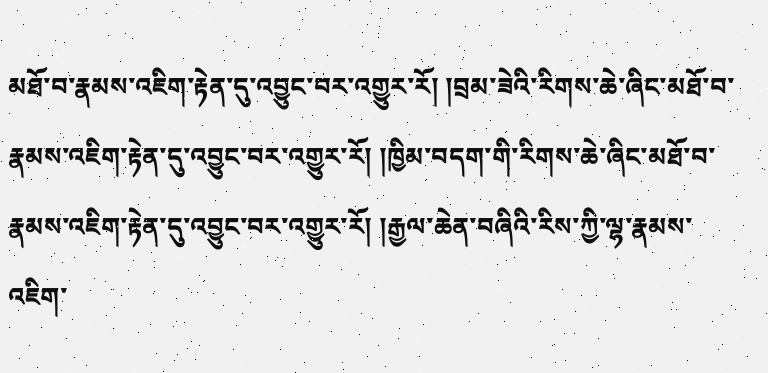མཐོ་བ་རྣམས་འཇིག་རྟེན་དུ་འབྱུང་བར་འགྱུར་རོ། །བྲམ་ཟེའི་རིགས་ཆེ་ཞིང་མཐོ་བ་རྣམས་འཇིག་རྟེན་དུ་འབྱུང་བར་འགྱུར་རོ། །ཁྱིམ་བདག་གི་རིགས་ཆེ་ཞིང་མཐོ་བ་རྣམས་འཇིག་རྟེན་དུ་འབྱུང་བར་འགྱུར་རོ། །རྒྱལ་ཆེན་བཞིའི་རིས་ཀྱི་ལྷ་རྣམས་འཇིག་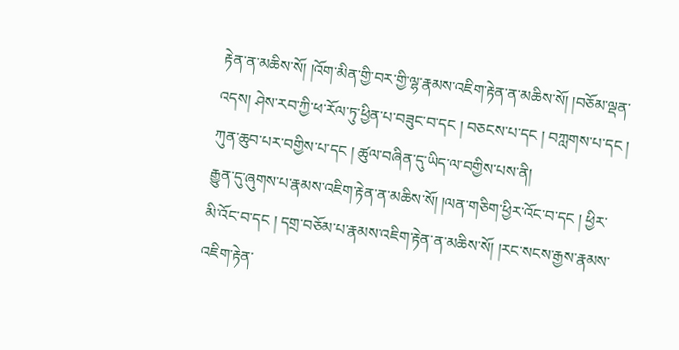རྟེན་ན་མཆིས་སོ། །འོག་མིན་གྱི་བར་གྱི་ལྷ་རྣམས་འཇིག་རྟེན་ན་མཆིས་སོ། །བཅོམ་ལྡན་འདས། ཤེས་རབ་ཀྱི་ཕ་རོལ་ཏུ་ཕྱིན་པ་བཟུང་བ་དང ། བཅངས་པ་དང ། བཀླགས་པ་དང ། ཀུན་ཆུབ་པར་བགྱིས་པ་དང ། ཚུལ་བཞིན་དུ་ཡིད་ལ་བགྱིས་པས་ནི།
རྒྱུན་དུ་ཞུགས་པ་རྣམས་འཇིག་རྟེན་ན་མཆིས་སོ། །ལན་གཅིག་ཕྱིར་འོང་བ་དང ། ཕྱིར་མི་འོང་བ་དང ། དགྲ་བཅོམ་པ་རྣམས་འཇིག་རྟེན་ན་མཆིས་སོ། །རང་སངས་རྒྱས་རྣམས་འཇིག་རྟེན་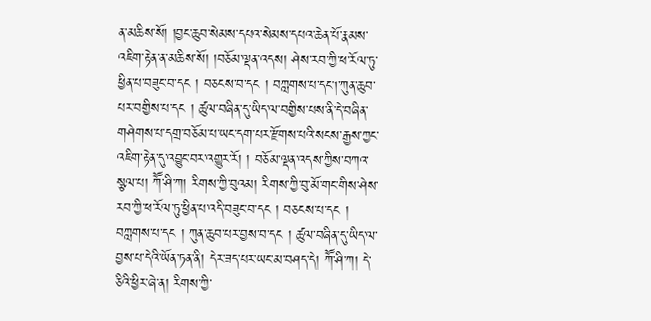ན་མཆིས་སོ། །བྱང་ཆུབ་སེམས་དཔའ་སེམས་དཔའ་ཆེན་པོ་རྣམས་འཇིག་རྟེན་ན་མཆིས་སོ། །བཅོམ་ལྡན་འདས། ཤེས་རབ་ཀྱི་ཕ་རོལ་ཏུ་ཕྱིན་པ་བཟུང་བ་དང ། བཅངས་བ་དང ། བཀླགས་པ་དང།་ཀུན་ཆུབ་པར་བགྱིས་པ་དང ། ཚུལ་བཞིན་དུ་ཡིད་ལ་བགྱིས་པས་ནི་དེ་བཞིན་གཤེགས་པ་དགྲ་བཅོམ་པ་ཡང་དག་པར་རྫོགས་པའི་སངས་རྒྱས་ཀྱང་འཇིག་རྟེན་དུ་འབྱུང་བར་འགྱུར་རོ། ། བཅོམ་ལྡན་འདས་ཀྱིས་བཀའ་སྩལ་པ། ཀཽ་ཤི་ཀ། རིགས་ཀྱི་བུའམ། རིགས་ཀྱི་བུ་མོ་གང་གིས་ཤེས་རབ་ཀྱི་ཕ་རོལ་ཏུ་ཕྱིན་པ་འདི་བཟུང་བ་དང ། བཅངས་པ་དང ། བཀླགས་པ་དང ། ཀུན་ཆུབ་པར་བྱས་བ་དང ། ཚུལ་བཞིན་དུ་ཡིད་ལ་བྱས་པ་དེའི་ཡོན་ཏན་ནི། དེར་ཟད་པར་ཡང་མ་བཤད་དེ། ཀཽ་ཤི་ཀ། དེ་ཅིའི་ཕྱིར་ཞེ་ན། རིགས་ཀྱི་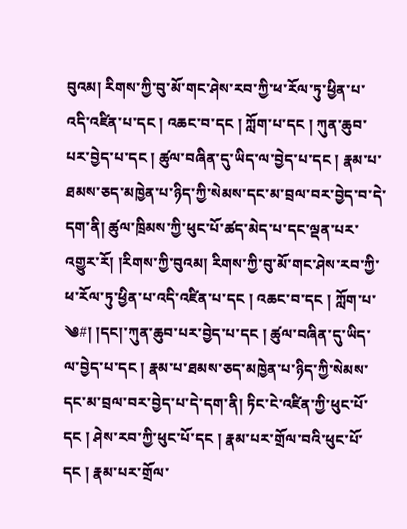བུའམ། རིགས་ཀྱི་བུ་མོ་གང་ཤེས་རབ་ཀྱི་ཕ་རོལ་ཏུ་ཕྱིན་པ་འདི་འཛིན་པ་དང ། འཆང་བ་དང ། ཀློག་པ་དང ། ཀུན་ཆུབ་པར་བྱེད་པ་དང ། ཚུལ་བཞིན་དུ་ཡིད་ལ་བྱེད་པ་དང ། རྣམ་པ་ཐམས་ཅད་མཁྱེན་པ་ཉིད་ཀྱི་སེམས་དང་མ་བྲལ་བར་བྱེད་བ་དེ་དག་ནི། ཚུལ་ཁྲིམས་ཀྱི་ཕུང་པོ་ཚད་མེད་པ་དང་ལྡན་པར་འགྱུར་རོ། །རིགས་ཀྱི་བུའམ། རིགས་ཀྱི་བུ་མོ་གང་ཤེས་རབ་ཀྱི་ཕ་རོལ་ཏུ་ཕྱིན་པ་འདི་འཛིན་པ་དང ། འཆང་བ་དང ། ཀློག་པ་
༄#། །དང།་ཀུན་ཆུབ་པར་བྱེད་པ་དང ། ཚུལ་བཞིན་དུ་ཡིད་ལ་བྱེད་པ་དང ། རྣམ་པ་ཐམས་ཅད་མཁྱེན་པ་ཉིད་ཀྱི་སེམས་དང་མ་བྲལ་བར་བྱེད་པ་དེ་དག་ནི། ཏིང་ངེ་འཛིན་ཀྱི་ཕུང་པོ་དང ། ཤེས་རབ་ཀྱི་ཕུང་པོ་དང ། རྣམ་པར་གྲོལ་བའི་ཕུང་པོ་དང ། རྣམ་པར་གྲོལ་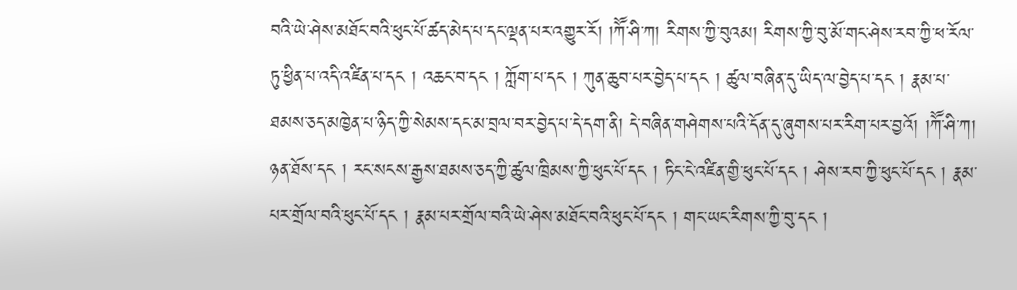བའི་ཡེ་ཤེས་མཐོང་བའི་ཕུང་པོ་ཚད་མེད་པ་དང་ལྡན་པར་འགྱུར་རོ། །ཀཽ་ཤི་ཀ། རིགས་ཀྱི་བུའམ། རིགས་ཀྱི་བུ་མོ་གང་ཤེས་རབ་ཀྱི་ཕ་རོལ་ཏུ་ཕྱིན་པ་འདི་འཛིན་པ་དང ། འཆང་བ་དང ། ཀློག་པ་དང ། ཀུན་ཆུབ་པར་བྱེད་པ་དང ། ཚུལ་བཞིན་དུ་ཡིད་ལ་བྱེད་པ་དང ། རྣམ་པ་ཐམས་ཅད་མཁྱེན་པ་ཉིད་ཀྱི་སེམས་དང་མ་བྲལ་བར་བྱེད་པ་དེ་དག་ནི། དེ་བཞིན་གཤེགས་པའི་དོན་དུ་ཞུགས་པར་རིག་པར་བྱའོ། །ཀཽ་ཤི་ཀ། ཉན་ཐོས་དང ། རང་སངས་རྒྱས་ཐམས་ཅད་ཀྱི་ཚུལ་ཁྲིམས་ཀྱི་ཕུང་པོ་དང ། ཏིང་ངེ་འཛིན་གྱི་ཕུང་པོ་དང ། ཤེས་རབ་ཀྱི་ཕུང་པོ་དང ། རྣམ་པར་གྲོལ་བའི་ཕུང་པོ་དང ། རྣམ་པར་གྲོལ་བའི་ཡེ་ཤེས་མཐོང་བའི་ཕུང་པོ་དང ། གང་ཡང་རིགས་ཀྱི་བུ་དང །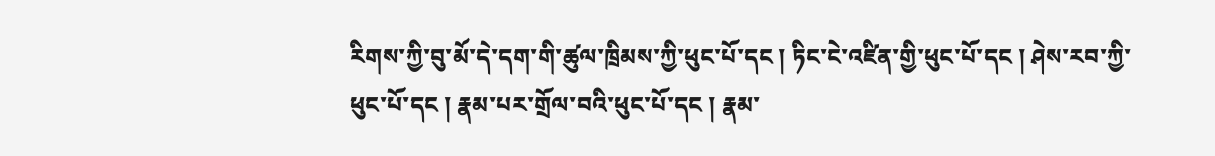རིགས་ཀྱི་བུ་མོ་དེ་དག་གི་ཚུལ་ཁྲིམས་ཀྱི་ཕུང་པོ་དང ། ཏིང་ངེ་འཛིན་གྱི་ཕུང་པོ་དང ། ཤེས་རབ་ཀྱི་ཕུང་པོ་དང ། རྣམ་པར་གྲོལ་བའི་ཕུང་པོ་དང ། རྣམ་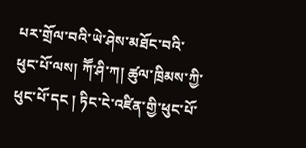པར་གྲོལ་བའི་ཡེ་ཤེས་མཐོང་བའི་ཕུང་པོ་ལས། ཀཽ་ཤི་ཀ། ཚུལ་ཁྲིམས་ཀྱི་ཕུང་པོ་དང ། ཏིང་ངེ་འཛིན་གྱི་ཕུང་པོ་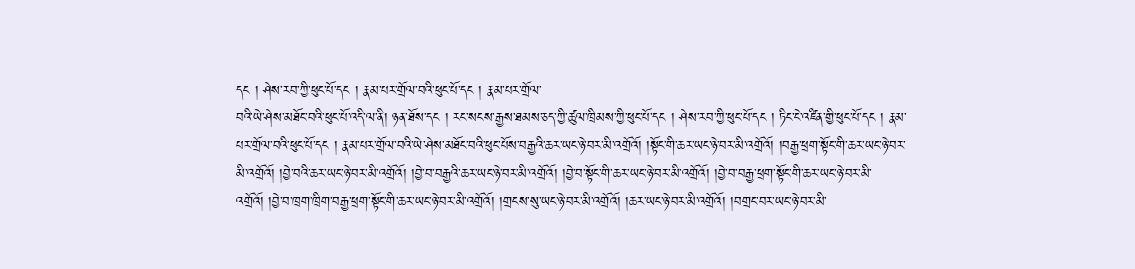དང ། ཤེས་རབ་ཀྱི་ཕུང་པོ་དང ། རྣམ་པར་གྲོལ་བའི་ཕུང་པོ་དང ། རྣམ་པར་གྲོལ་
བའི་ཡེ་ཤེས་མཐོང་བའི་ཕུང་པོ་འདི་ལ་ནི། ཉན་ཐོས་དང ། རང་སངས་རྒྱས་ཐམས་ཅད་ཀྱི་ཚུལ་ཁྲིམས་ཀྱི་ཕུང་པོ་དང ། ཤེས་རབ་ཀྱི་ཕུང་པོ་དང ། ཏིང་ངེ་འཛིན་གྱི་ཕུང་པོ་དང ། རྣམ་པར་གྲོལ་བའི་ཕུང་པོ་དང ། རྣམ་པར་གྲོལ་བའི་ཡེ་ཤེས་མཐོང་བའི་ཕུང་པོས་བརྒྱའི་ཆར་ཡང་ཉེ་བར་མི་འགྲོའོ། །སྟོང་གི་ཆར་ཡང་ཉེ་བར་མི་འགྲོའོ། །བརྒྱ་ཕྲག་སྟོང་གི་ཆར་ཡང་ཉེ་བར་མི་འགྲོའོ། །བྱེ་བའི་ཆར་ཡང་ཉེ་བར་མི་འགྲོའོ། །བྱེ་བ་བརྒྱའི་ཆར་ཡང་ཉེ་བར་མི་འགྲོའོ། །བྱེ་བ་སྟོང་གི་ཆར་ཡང་ཉེ་བར་མི་འགྲོའོ། །བྱེ་བ་བརྒྱ་ཕྲག་སྟོང་གི་ཆར་ཡང་ཉེ་བར་མི་འགྲོའོ། །བྱེ་བ་ཁྲག་ཁྲིག་བརྒྱ་ཕྲག་སྟོང་གི་ཆར་ཡང་ཉེ་བར་མི་འགྲོའོ། །གྲངས་སུ་ཡང་ཉེ་བར་མི་འགྲོའོ། །ཆར་ཡང་ཉེ་བར་མི་འགྲོའོ། །བགྲང་བར་ཡང་ཉེ་བར་མི་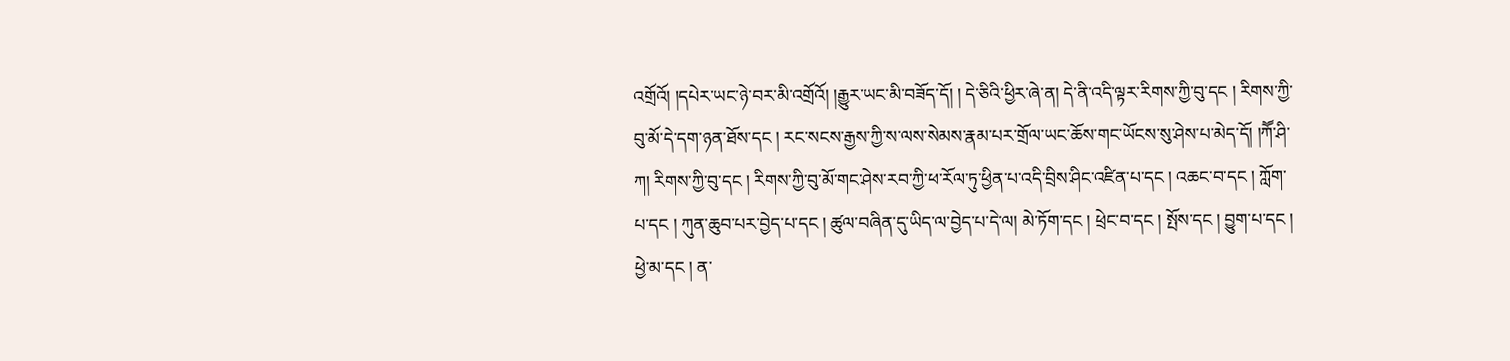འགྲོའོ། །དཔེར་ཡང་ཉེ་བར་མི་འགྲོའོ། །རྒྱུར་ཡང་མི་བཟོད་དོ། ། དེ་ཅིའི་ཕྱིར་ཞེ་ན། དེ་ནི་འདི་ལྟར་རིགས་ཀྱི་བུ་དང ། རིགས་ཀྱི་བུ་མོ་དེ་དག་ཉན་ཐོས་དང ། རང་སངས་རྒྱས་ཀྱི་ས་ལས་སེམས་རྣམ་པར་གྲོལ་ཡང་ཆོས་གང་ཡོངས་སུ་ཤེས་པ་མེད་དོ། །ཀཽ་ཤི་ཀ། རིགས་ཀྱི་བུ་དང ། རིགས་ཀྱི་བུ་མོ་གང་ཤེས་རབ་ཀྱི་ཕ་རོལ་ཏུ་ཕྱིན་པ་འདི་བྲིས་ཤིང་འཛིན་པ་དང ། འཆང་བ་དང ། ཀློག་པ་དང ། ཀུན་ཆུབ་པར་བྱེད་པ་དང ། ཚུལ་བཞིན་དུ་ཡིད་ལ་བྱེད་པ་དེ་ལ། མེ་ཏོག་དང ། ཕྲེང་བ་དང ། སྤོས་དང ། བྱུག་པ་དང ། ཕྱེ་མ་དང ། ན་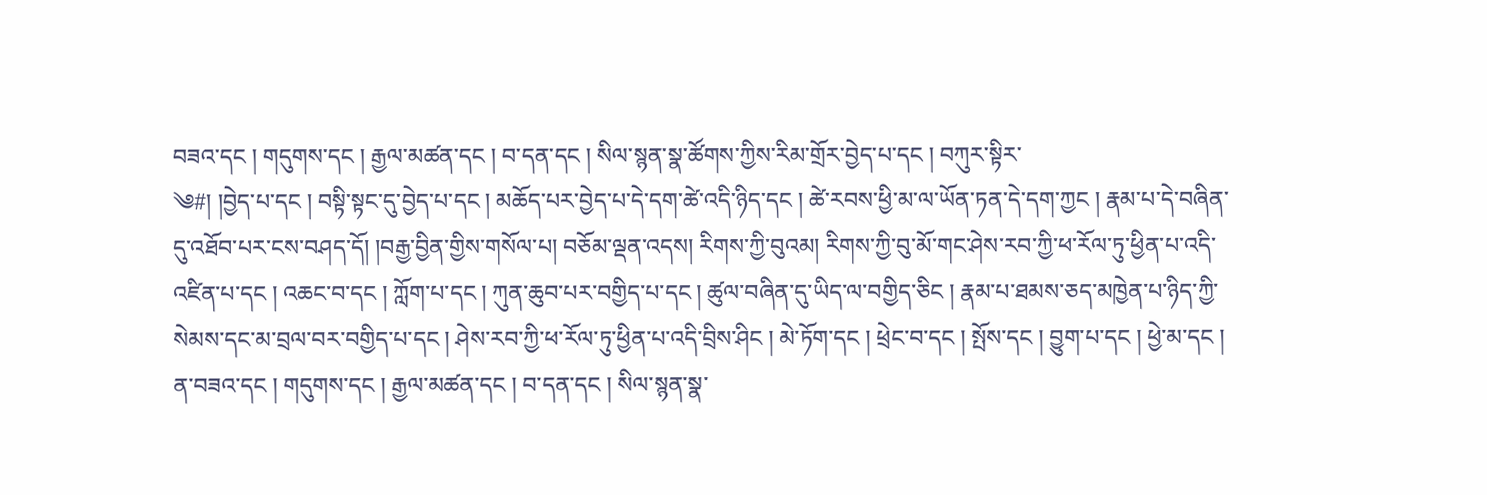བཟའ་དང ། གདུགས་དང ། རྒྱལ་མཚན་དང ། བ་དན་དང ། སིལ་སྙན་སྣ་ཚོགས་ཀྱིས་རིམ་གྲོར་བྱེད་པ་དང ། བཀུར་སྟིར་
༄#། །བྱེད་པ་དང ། བསྟི་སྟང་དུ་བྱེད་པ་དང ། མཆོད་པར་བྱེད་པ་དེ་དག་ཚེ་འདི་ཉིད་དང ། ཚེ་རབས་ཕྱི་མ་ལ་ཡོན་ཏན་དེ་དག་ཀྱང ། རྣམ་པ་དེ་བཞིན་དུ་འཐོབ་པར་ངས་བཤད་དོ། །བརྒྱ་བྱིན་གྱིས་གསོལ་པ། བཅོམ་ལྡན་འདས། རིགས་ཀྱི་བུའམ། རིགས་ཀྱི་བུ་མོ་གང་ཤེས་རབ་ཀྱི་ཕ་རོལ་ཏུ་ཕྱིན་པ་འདི་འཛིན་པ་དང ། འཆང་བ་དང ། ཀློག་པ་དང ། ཀུན་ཆུབ་པར་བགྱིད་པ་དང ། ཚུལ་བཞིན་དུ་ཡིད་ལ་བགྱིད་ཅིང ། རྣམ་པ་ཐམས་ཅད་མཁྱེན་པ་ཉིད་ཀྱི་སེམས་དང་མ་བྲལ་བར་བགྱིད་པ་དང ། ཤེས་རབ་ཀྱི་ཕ་རོལ་ཏུ་ཕྱིན་པ་འདི་བྲིས་ཤིང ། མེ་ཏོག་དང ། ཕྲེང་བ་དང ། སྤོས་དང ། བྱུག་པ་དང ། ཕྱེ་མ་དང ། ན་བཟའ་དང ། གདུགས་དང ། རྒྱལ་མཚན་དང ། བ་དན་དང ། སིལ་སྙན་སྣ་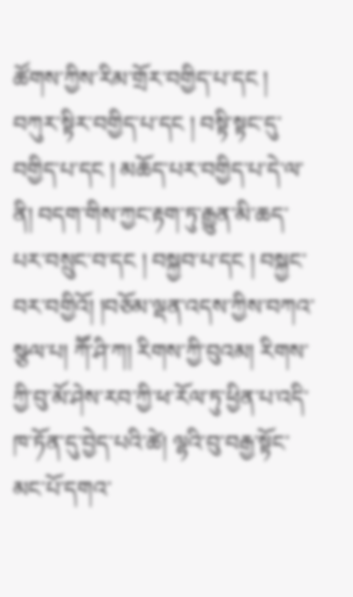ཚོགས་ཀྱིས་རིམ་གྲོར་བགྱིད་པ་དང ། བཀུར་སྟིར་བགྱིད་པ་དང ། བསྟི་སྟང་དུ་བགྱིད་པ་དང ། མཆོད་པར་བགྱིད་པ་དེ་ལ་ནི། བདག་གིས་ཀྱང་རྟག་ཏུ་རྒྱུན་མི་ཆད་པར་བསྲུང་བ་དང ། བསྐྱབ་པ་དང ། བསྐྱང་བར་བགྱིའོ། །བཅོམ་ལྡན་འདས་ཀྱིས་བཀའ་སྩལ་པ། ཀཽ་ཤི་ཀ། རིགས་ཀྱི་བུའམ། རིགས་ཀྱི་བུ་མོ་ཤེས་རབ་ཀྱི་ཕ་རོལ་ཏུ་ཕྱིན་པ་འདི་ཁ་ཏོན་དུ་བྱེད་པའི་ཚེ། ལྷའི་བུ་བརྒྱ་སྟོང་མང་པོ་དགའ་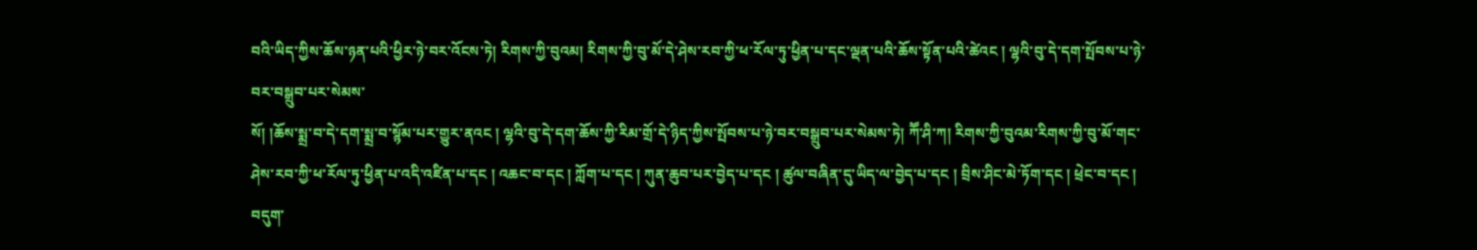བའི་ཡིད་ཀྱིས་ཆོས་ཉན་པའི་ཕྱིར་ཉེ་བར་འོངས་ཏེ། རིགས་ཀྱི་བུའམ། རིགས་ཀྱི་བུ་མོ་དེ་ཤེས་རབ་ཀྱི་ཕ་རོལ་ཏུ་ཕྱིན་པ་དང་ལྡན་པའི་ཆོས་སྟོན་པའི་ཚེའང ། ལྷའི་བུ་དེ་དག་སྤོབས་པ་ཉེ་བར་བསྒྲུབ་པར་སེམས་
སོ། །ཆོས་སྨྲ་བ་དེ་དག་སྨྲ་བ་སྙོམ་པར་གྱུར་ནའང ། ལྷའི་བུ་དེ་དག་ཆོས་ཀྱི་རིམ་གྲོ་དེ་ཉིད་ཀྱིས་སྤོབས་པ་ཉེ་བར་བསྒྲུབ་པར་སེམས་ཏེ། ཀཽ་ཤི་ཀ། རིགས་ཀྱི་བུའམ་རིགས་ཀྱི་བུ་མོ་གང་ཤེས་རབ་ཀྱི་ཕ་རོལ་ཏུ་ཕྱིན་པ་འདི་འཛིན་པ་དང ། འཆང་བ་དང ། ཀློག་པ་དང ། ཀུན་ཆུབ་པར་བྱེད་པ་དང ། ཚུལ་བཞིན་དུ་ཡིད་ལ་བྱེད་པ་དང ། བྲིས་ཤིང་མེ་ཏོག་དང ། ཕྲེང་བ་དང ། བདུག་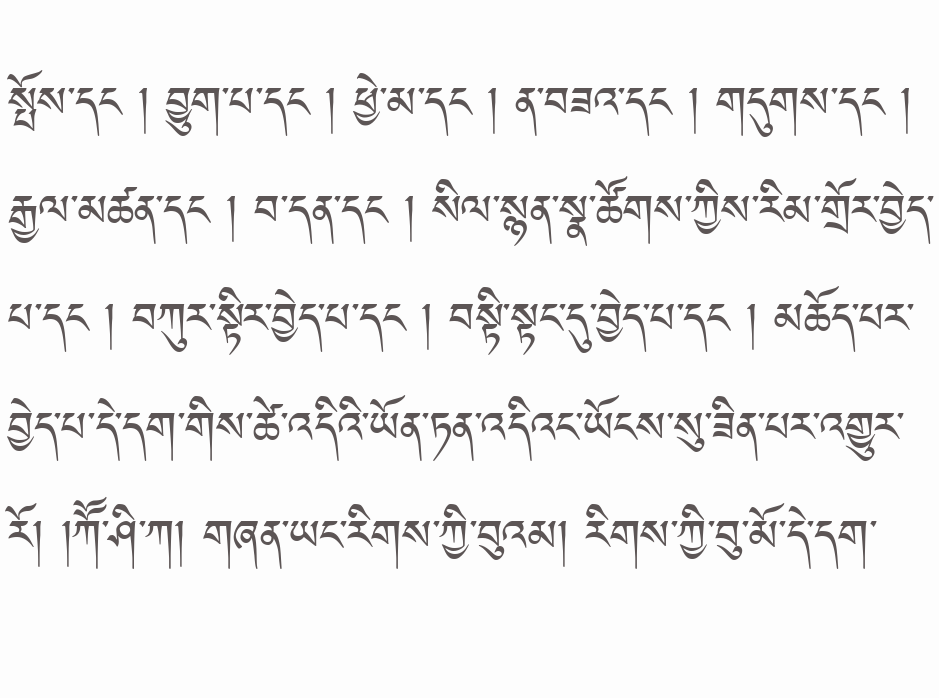སྤོས་དང ། བྱུག་པ་དང ། ཕྱེ་མ་དང ། ན་བཟའ་དང ། གདུགས་དང ། རྒྱལ་མཚན་དང ། བ་དན་དང ། སིལ་སྙན་སྣ་ཚོགས་ཀྱིས་རིམ་གྲོར་བྱེད་པ་དང ། བཀུར་སྟིར་བྱེད་པ་དང ། བསྟི་སྟང་དུ་བྱེད་པ་དང ། མཆོད་པར་བྱེད་པ་དེ་དག་གིས་ཚེ་འདིའི་ཡོན་ཏན་འདིའང་ཡོངས་སུ་ཟིན་པར་འགྱུར་རོ། །ཀཽ་ཤི་ཀ། གཞན་ཡང་རིགས་ཀྱི་བུའམ། རིགས་ཀྱི་བུ་མོ་དེ་དག་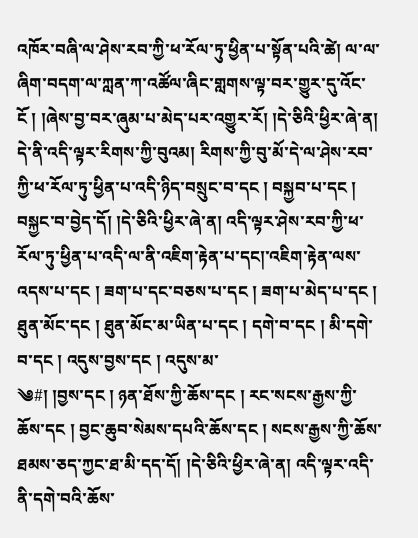འཁོར་བཞི་ལ་ཤེས་རབ་ཀྱི་ཕ་རོལ་ཏུ་ཕྱིན་པ་སྟོན་པའི་ཚེ། ལ་ལ་ཞིག་བདག་ལ་ཀླན་ཀ་འཚོལ་ཞིང་གླགས་ལྟ་བར་གྱུར་དུ་འོང་ངོ ། །ཞེས་བྱ་བར་ཞུམ་པ་མེད་པར་འགྱུར་རོ། །དེ་ཅིའི་ཕྱིར་ཞེ་ན། དེ་ནི་འདི་ལྟར་རིགས་ཀྱི་བུའམ། རིགས་ཀྱི་བུ་མོ་དེ་ལ་ཤེས་རབ་ཀྱི་ཕ་རོལ་ཏུ་ཕྱིན་པ་འདི་ཉིད་བསྲུང་བ་དང ། བསྐྱབ་པ་དང ། བསྐྱང་བ་བྱེད་དོ། །དེ་ཅིའི་ཕྱིར་ཞེ་ན། འདི་ལྟར་ཤེས་རབ་ཀྱི་ཕ་རོལ་ཏུ་ཕྱིན་པ་འདི་ལ་ནི་འཇིག་རྟེན་པ་དང།་འཇིག་རྟེན་ལས་འདས་པ་དང ། ཟག་པ་དང་བཅས་པ་དང ། ཟག་པ་མེད་པ་དང ། ཐུན་མོང་དང ། ཐུན་མོང་མ་ཡིན་པ་དང ། དགེ་བ་དང ། མི་དགེ་བ་དང ། འདུས་བྱས་དང ། འདུས་མ་
༄#། །བྱས་དང ། ཉན་ཐོས་ཀྱི་ཆོས་དང ། རང་སངས་རྒྱས་ཀྱི་ཆོས་དང ། བྱང་ཆུབ་སེམས་དཔའི་ཆོས་དང ། སངས་རྒྱས་ཀྱི་ཆོས་ཐམས་ཅད་ཀྱང་ཐ་མི་དད་དོ། །དེ་ཅིའི་ཕྱིར་ཞེ་ན། འདི་ལྟར་འདི་ནི་དགེ་བའི་ཆོས་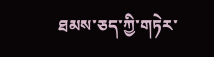ཐམས་ཅད་ཀྱི་གཏེར་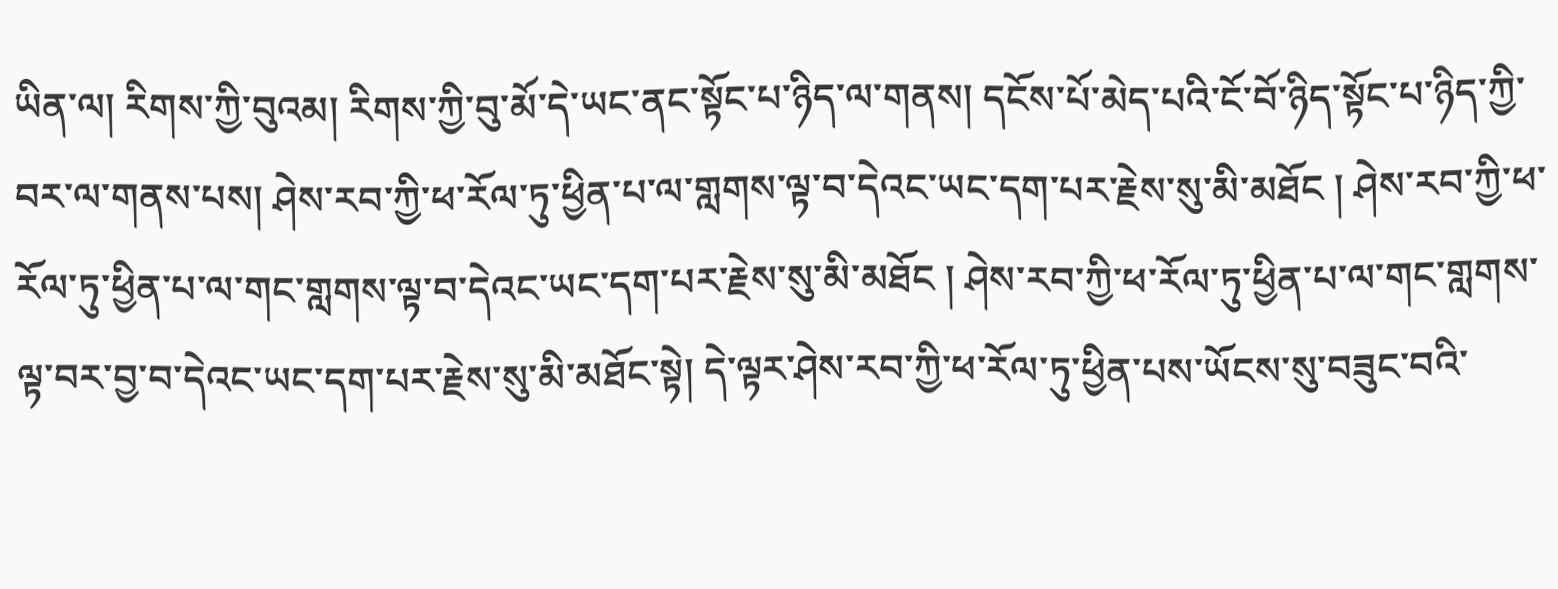ཡིན་ལ། རིགས་ཀྱི་བུའམ། རིགས་ཀྱི་བུ་མོ་དེ་ཡང་ནང་སྟོང་པ་ཉིད་ལ་གནས། དངོས་པོ་མེད་པའི་ངོ་བོ་ཉིད་སྟོང་པ་ཉིད་ཀྱི་བར་ལ་གནས་པས། ཤེས་རབ་ཀྱི་ཕ་རོལ་ཏུ་ཕྱིན་པ་ལ་གླགས་ལྟ་བ་དེའང་ཡང་དག་པར་རྗེས་སུ་མི་མཐོང ། ཤེས་རབ་ཀྱི་ཕ་རོལ་ཏུ་ཕྱིན་པ་ལ་གང་གླགས་ལྟ་བ་དེའང་ཡང་དག་པར་རྗེས་སུ་མི་མཐོང ། ཤེས་རབ་ཀྱི་ཕ་རོལ་ཏུ་ཕྱིན་པ་ལ་གང་གླགས་ལྟ་བར་བྱ་བ་དེའང་ཡང་དག་པར་རྗེས་སུ་མི་མཐོང་སྟེ། དེ་ལྟར་ཤེས་རབ་ཀྱི་ཕ་རོལ་ཏུ་ཕྱིན་པས་ཡོངས་སུ་བཟུང་བའི་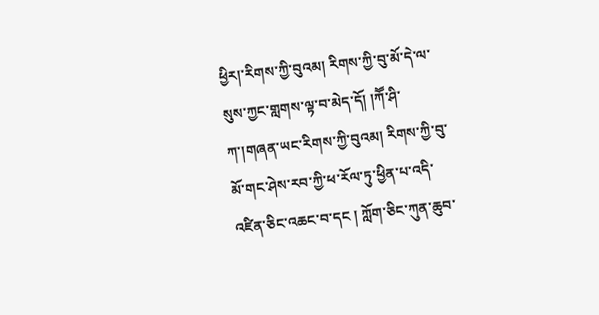ཕྱིར།་རིགས་ཀྱི་བུའམ། རིགས་ཀྱི་བུ་མོ་དེ་ལ་སུས་ཀྱང་གླགས་ལྟ་བ་མེད་དོ། །ཀཽ་ཤི་ཀ་།གཞན་ཡང་རིགས་ཀྱི་བུའམ། རིགས་ཀྱི་བུ་མོ་གང་ཤེས་རབ་ཀྱི་ཕ་རོལ་ཏུ་ཕྱིན་པ་འདི་འཛིན་ཅིང་འཆང་བ་དང ། ཀློག་ཅིང་ཀུན་ཆུབ་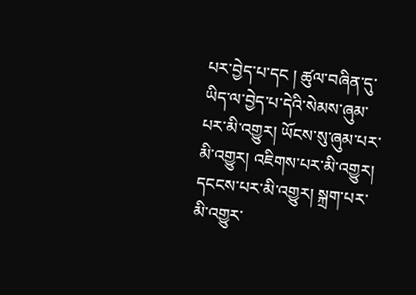པར་བྱེད་པ་དང ། ཚུལ་བཞིན་དུ་ཡིད་ལ་བྱེད་པ་དེའི་སེམས་ཞུམ་པར་མི་འགྱུར། ཡོངས་སུ་ཞུམ་པར་མི་འགྱུར། འཇིགས་པར་མི་འགྱུར། དངངས་པར་མི་འགྱུར། སྐྲག་པར་མི་འགྱུར་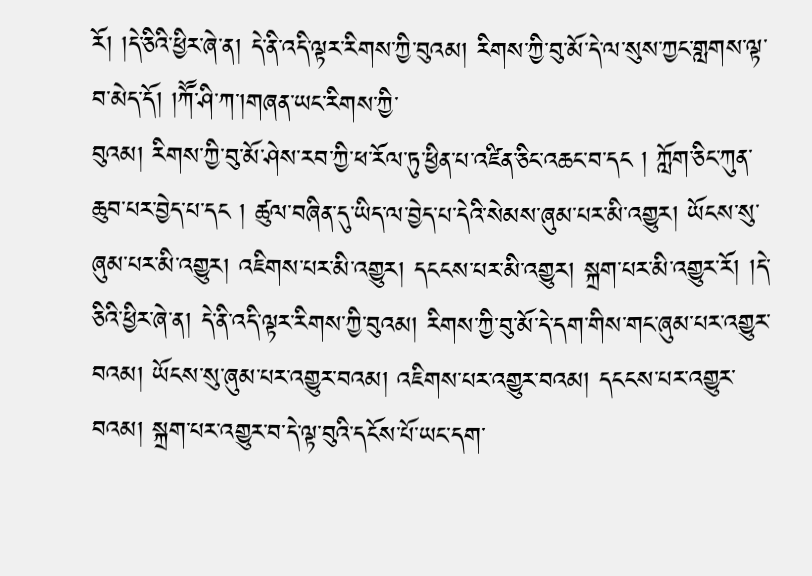རོ། །དེ་ཅིའི་ཕྱིར་ཞེ་ན། དེ་ནི་འདི་ལྟར་རིགས་ཀྱི་བུའམ། རིགས་ཀྱི་བུ་མོ་དེ་ལ་སུས་ཀྱང་གླགས་ལྟ་བ་མེད་དོ། །ཀཽ་ཤི་ཀ་།གཞན་ཡང་རིགས་ཀྱི་
བུའམ། རིགས་ཀྱི་བུ་མོ་ཤེས་རབ་ཀྱི་ཕ་རོལ་ཏུ་ཕྱིན་པ་འཛིན་ཅིང་འཆང་བ་དང ། ཀློག་ཅིང་ཀུན་ཆུབ་པར་བྱེད་པ་དང ། ཚུལ་བཞིན་དུ་ཡིད་ལ་བྱེད་པ་དེའི་སེམས་ཞུམ་པར་མི་འགྱུར། ཡོངས་སུ་ཞུམ་པར་མི་འགྱུར། འཇིགས་པར་མི་འགྱུར། དངངས་པར་མི་འགྱུར། སྐྲག་པར་མི་འགྱུར་རོ། །དེ་ཅིའི་ཕྱིར་ཞེ་ན། དེ་ནི་འདི་ལྟར་རིགས་ཀྱི་བུའམ། རིགས་ཀྱི་བུ་མོ་དེ་དག་གིས་གང་ཞུམ་པར་འགྱུར་བའམ། ཡོངས་སུ་ཞུམ་པར་འགྱུར་བའམ། འཇིགས་པར་འགྱུར་བའམ། དངངས་པར་འགྱུར་བའམ། སྐྲག་པར་འགྱུར་བ་དེ་ལྟ་བུའི་དངོས་པོ་ཡང་དག་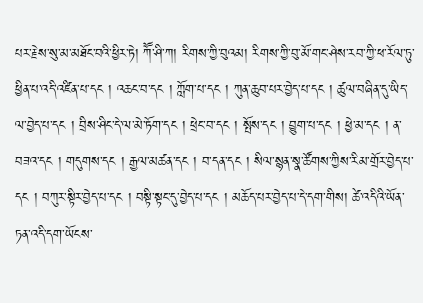པར་རྗེས་སུ་མ་མཐོང་བའི་ཕྱིར་ཏེ། ཀཽ་ཤི་ཀ། རིགས་ཀྱི་བུའམ། རིགས་ཀྱི་བུ་མོ་གང་ཤེས་རབ་ཀྱི་ཕ་རོལ་ཏུ་ཕྱིན་པ་འདི་འཛིན་པ་དང ། འཆང་བ་དང ། ཀློག་པ་དང ། ཀུན་ཆུབ་པར་བྱེད་པ་དང ། ཚུལ་བཞིན་དུ་ཡིད་ལ་བྱེད་པ་དང ། བྲིས་ཤིང་དེ་ལ་མེ་ཏོག་དང ། ཕྲེང་བ་དང ། སྤོས་དང ། བྱུག་པ་དང ། ཕྱེ་མ་དང ། ན་བཟའ་དང ། གདུགས་དང ། རྒྱལ་མཚན་དང ། བ་དན་དང ། སིལ་སྙན་སྣ་ཚོགས་ཀྱིས་རིམ་གྲོར་བྱེད་པ་དང ། བཀུར་སྟིར་བྱེད་པ་དང ། བསྟི་སྟང་དུ་བྱེད་པ་དང ། མཆོད་པར་བྱེད་པ་དེ་དག་གིས། ཚེ་འདིའི་ཡོན་ཏན་འདི་དག་ཡོངས་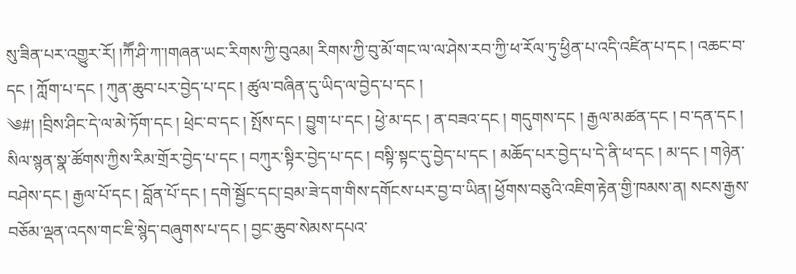སུ་ཟིན་པར་འགྱུར་རོ། །ཀཽ་ཤི་ཀ་།གཞན་ཡང་རིགས་ཀྱི་བུའམ། རིགས་ཀྱི་བུ་མོ་གང་ལ་ལ་ཤེས་རབ་ཀྱི་ཕ་རོལ་ཏུ་ཕྱིན་པ་འདི་འཛིན་པ་དང ། འཆང་བ་དང ། ཀློག་པ་དང ། ཀུན་ཆུབ་པར་བྱེད་པ་དང ། ཚུལ་བཞིན་དུ་ཡིད་ལ་བྱེད་པ་དང །
༄#། །བྲིས་ཤིང་དེ་ལ་མེ་ཏོག་དང ། ཕྲེང་བ་དང ། སྤོས་དང ། བྱུག་པ་དང ། ཕྱེ་མ་དང ། ན་བཟའ་དང ། གདུགས་དང ། རྒྱལ་མཚན་དང ། བ་དན་དང ། སིལ་སྙན་སྣ་ཚོགས་ཀྱིས་རིམ་གྲོར་བྱེད་པ་དང ། བཀུར་སྟིར་བྱེད་པ་དང ། བསྟི་སྟང་དུ་བྱེད་པ་དང ། མཆོད་པར་བྱེད་པ་དེ་ནི་ཕ་དང ། མ་དང ། གཉེན་བཤེས་དང ། རྒྱལ་པོ་དང ། བློན་པོ་དང ། དགེ་སྦྱོང་དང།་བྲམ་ཟེ་དག་གིས་དགོངས་པར་བྱ་བ་ཡིན། ཕྱོགས་བཅུའི་འཇིག་རྟེན་གྱི་ཁམས་ན། སངས་རྒྱས་བཅོམ་ལྡན་འདས་གང་ཇི་སྙེད་བཞུགས་པ་དང ། བྱང་ཆུབ་སེམས་དཔའ་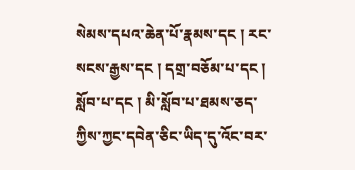སེམས་དཔའ་ཆེན་པོ་རྣམས་དང ། རང་སངས་རྒྱས་དང ། དགྲ་བཅོམ་པ་དང ། སློབ་པ་དང ། མི་སློབ་པ་ཐམས་ཅད་ཀྱིས་ཀྱང་དབེན་ཅིང་ཡིད་དུ་འོང་བར་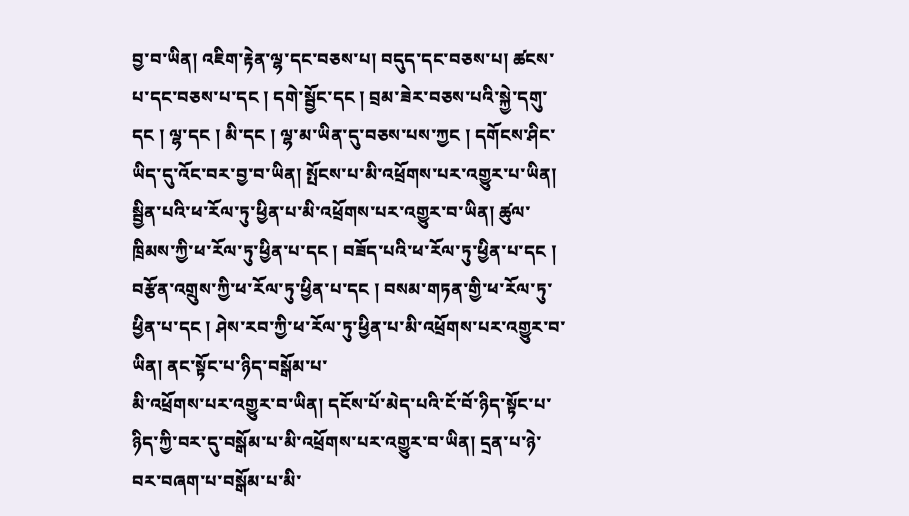བྱ་བ་ཡིན། འཇིག་རྟེན་ལྷ་དང་བཅས་པ། བདུད་དང་བཅས་པ། ཚངས་པ་དང་བཅས་པ་དང ། དགེ་སྦྱོང་དང ། བྲམ་ཟེར་བཅས་པའི་སྐྱེ་དགུ་དང ། ལྷ་དང ། མི་དང ། ལྷ་མ་ཡིན་དུ་བཅས་པས་ཀྱང ། དགོངས་ཤིང་ཡིད་དུ་འོང་བར་བྱ་བ་ཡིན། སྤོངས་པ་མི་འཕྲོགས་པར་འགྱུར་པ་ཡིན། སྦྱིན་པའི་ཕ་རོལ་ཏུ་ཕྱིན་པ་མི་འཕྲོགས་པར་འགྱུར་བ་ཡིན། ཚུལ་ཁྲིམས་ཀྱི་ཕ་རོལ་ཏུ་ཕྱིན་པ་དང ། བཟོད་པའི་ཕ་རོལ་ཏུ་ཕྱིན་པ་དང ། བརྩོན་འགྲུས་ཀྱི་ཕ་རོལ་ཏུ་ཕྱིན་པ་དང ། བསམ་གཏན་གྱི་ཕ་རོལ་ཏུ་ཕྱིན་པ་དང ། ཤེས་རབ་ཀྱི་ཕ་རོལ་ཏུ་ཕྱིན་པ་མི་འཕྲོགས་པར་འགྱུར་བ་ཡིན། ནང་སྟོང་པ་ཉིད་བསྒོམ་པ་
མི་འཕྲོགས་པར་འགྱུར་བ་ཡིན། དངོས་པོ་མེད་པའི་ངོ་བོ་ཉིད་སྟོང་པ་ཉིད་ཀྱི་བར་དུ་བསྒོམ་པ་མི་འཕྲོགས་པར་འགྱུར་བ་ཡིན། དྲན་པ་ཉེ་བར་བཞག་པ་བསྒོམ་པ་མི་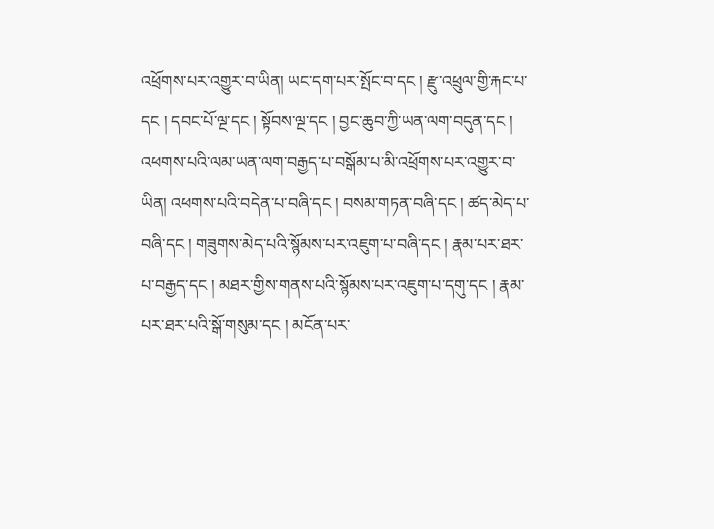འཕྲོགས་པར་འགྱུར་བ་ཡིན། ཡང་དག་པར་སྤོང་བ་དང ། རྫུ་འཕྲུལ་གྱི་རྐང་པ་དང ། དབང་པོ་ལྔ་དང ། སྟོབས་ལྔ་དང ། བྱང་ཆུབ་ཀྱི་ཡན་ལག་བདུན་དང ། འཕགས་པའི་ལམ་ཡན་ལག་བརྒྱད་པ་བསྒོམ་པ་མི་འཕྲོགས་པར་འགྱུར་བ་ཡིན། འཕགས་པའི་བདེན་པ་བཞི་དང ། བསམ་གཏན་བཞི་དང ། ཚད་མེད་པ་བཞི་དང ། གཟུགས་མེད་པའི་སྙོམས་པར་འཇུག་པ་བཞི་དང ། རྣམ་པར་ཐར་པ་བརྒྱད་དང ། མཐར་གྱིས་གནས་པའི་སྙོམས་པར་འཇུག་པ་དགུ་དང ། རྣམ་པར་ཐར་པའི་སྒོ་གསུམ་དང ། མངོན་པར་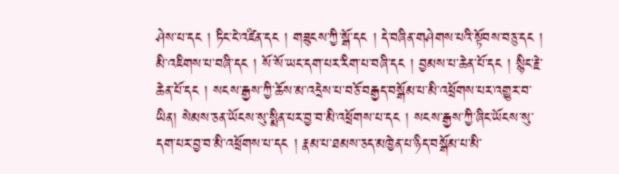ཤེས་པ་དང ། ཏིང་ངེ་འཛིན་དང ། གཟུངས་ཀྱི་སྒོ་དང ། དེ་བཞིན་གཤེགས་པའི་སྟོབས་བཅུ་དང ། མི་འཇིགས་པ་བཞི་དང ། སོ་སོ་ཡང་དག་པར་རིག་པ་བཞི་དང ། བྱམས་པ་ཆེན་པོ་དང ། སྙིང་རྗེ་ཆེན་པོ་དང ། སངས་རྒྱས་ཀྱི་ཆོས་མ་འདྲེས་པ་བཅོ་བརྒྱད་བསྒོམ་པ་མི་འཕྲོགས་པར་འགྱུར་བ་ཡིན། སེམས་ཅན་ཡོངས་སུ་སྨིན་པར་བྱ་བ་མི་འཕྲོགས་པ་དང ། སངས་རྒྱས་ཀྱི་ཞིང་ཡོངས་སུ་དག་པར་བྱ་བ་མི་འཕྲོགས་པ་དང ། རྣམ་པ་ཐམས་ཅད་མཁྱེན་པ་ཉིད་བསྒོམ་པ་མི་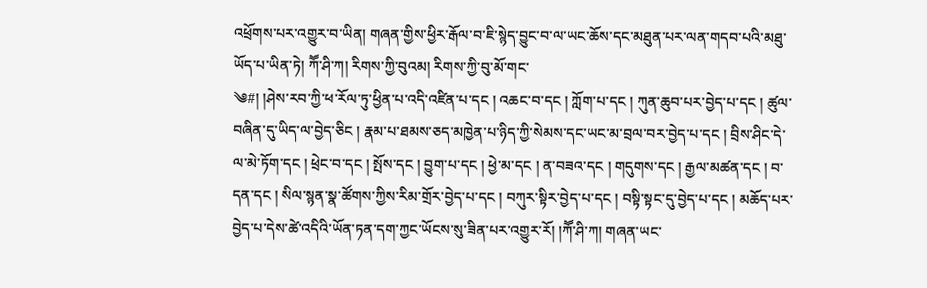འཕྲོགས་པར་འགྱུར་བ་ཡིན། གཞན་གྱིས་ཕྱིར་རྒོལ་བ་ཇི་སྙེད་བྱུང་བ་ལ་ཡང་ཆོས་དང་མཐུན་པར་ལན་གདབ་པའི་མཐུ་ཡོད་པ་ཡིན་ཏེ། ཀཽ་ཤི་ཀ། རིགས་ཀྱི་བུའམ། རིགས་ཀྱི་བུ་མོ་གང་
༄#། །ཤེས་རབ་ཀྱི་ཕ་རོལ་ཏུ་ཕྱིན་པ་འདི་འཛིན་པ་དང ། འཆང་བ་དང ། ཀློག་པ་དང ། ཀུན་ཆུབ་པར་བྱེད་པ་དང ། ཚུལ་བཞིན་དུ་ཡིད་ལ་བྱེད་ཅིང ། རྣམ་པ་ཐམས་ཅད་མཁྱེན་པ་ཉིད་ཀྱི་སེམས་དང་ཡང་མ་བྲལ་བར་བྱེད་པ་དང ། བྲིས་ཤིང་དེ་ལ་མེ་ཏོག་དང ། ཕྲེང་བ་དང ། སྤོས་དང ། བྱུག་པ་དང ། ཕྱེ་མ་དང ། ན་བཟའ་དང ། གདུགས་དང ། རྒྱལ་མཚན་དང ། བ་དན་དང ། སིལ་སྙན་སྣ་ཚོགས་ཀྱིས་རིམ་གྲོར་བྱེད་པ་དང ། བཀུར་སྟིར་བྱེད་པ་དང ། བསྟི་སྟང་དུ་བྱེད་པ་དང ། མཆོད་པར་བྱེད་པ་དེས་ཚེ་འདིའི་ཡོན་ཏན་དག་ཀྱང་ཡོངས་སུ་ཟིན་པར་འགྱུར་རོ། །ཀཽ་ཤི་ཀ། གཞན་ཡང་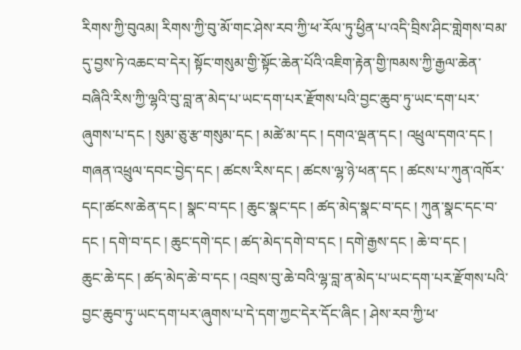རིགས་ཀྱི་བུའམ། རིགས་ཀྱི་བུ་མོ་གང་ཤེས་རབ་ཀྱི་ཕ་རོལ་ཏུ་ཕྱིན་པ་འདི་བྲིས་ཤིང་གླེགས་བམ་དུ་བྱས་ཏེ་འཆང་བ་དེར། སྟོང་གསུམ་གྱི་སྟོང་ཆེན་པོའི་འཇིག་རྟེན་གྱི་ཁམས་ཀྱི་རྒྱལ་ཆེན་བཞིའི་རིས་ཀྱི་ལྷའི་བུ་བླ་ན་མེད་པ་ཡང་དག་པར་རྫོགས་པའི་བྱང་ཆུབ་ཏུ་ཡང་དག་པར་ཞུགས་པ་དང ། སུམ་ཅུ་རྩ་གསུམ་དང ། མཚེ་མ་དང ། དགའ་ལྡན་དང ། འཕྲུལ་དགའ་དང ། གཞན་འཕྲུལ་དབང་བྱེད་དང ། ཚངས་རིས་དང ། ཚངས་ལྷ་ཉེ་ཕན་དང ། ཚངས་པ་ཀུན་འཁོར་དང།་ཚངས་ཆེན་དང ། སྣང་བ་དང ། ཆུང་སྣང་དང ། ཚད་མེད་སྣང་བ་དང ། ཀུན་སྣང་དང་བ་དང ། དགེ་བ་དང ། ཆུང་དགེ་དང ། ཚད་མེད་དགེ་བ་དང ། དགེ་རྒྱས་དང ། ཆེ་བ་དང །
ཆུང་ཆེ་དང ། ཚད་མེད་ཆེ་བ་དང ། འབྲས་བུ་ཆེ་བའི་ལྷ་བླ་ན་མེད་པ་ཡང་དག་པར་རྫོགས་པའི་བྱང་ཆུབ་ཏུ་ཡང་དག་པར་ཞུགས་པ་དེ་དག་ཀྱང་དེར་དོང་ཞིང ། ཤེས་རབ་ཀྱི་ཕ་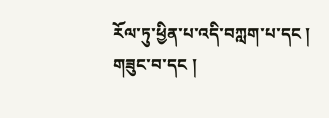རོལ་ཏུ་ཕྱིན་པ་འདི་བཀླག་པ་དང ། གཟུང་བ་དང །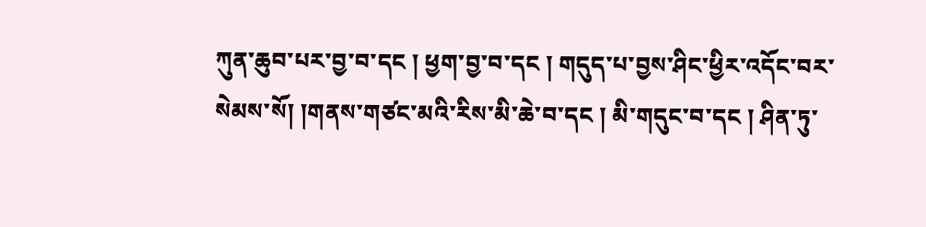ཀུན་ཆུབ་པར་བྱ་བ་དང ། ཕྱག་བྱ་བ་དང ། གདུད་པ་བྱས་ཤིང་ཕྱིར་འདོང་བར་སེམས་སོ། །གནས་གཙང་མའི་རིས་མི་ཆེ་བ་དང ། མི་གདུང་བ་དང ། ཤིན་ཏུ་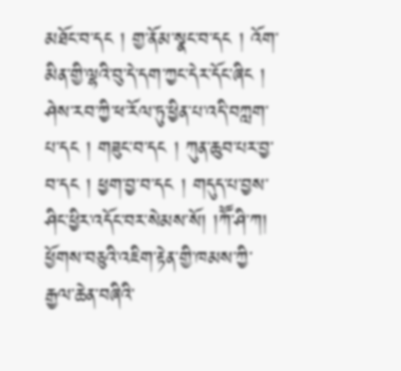མཐོང་བ་དང ། གྱ་ནོམ་སྣང་བ་དང ། འོག་མིན་གྱི་ལྷའི་བུ་དེ་དག་ཀྱང་དེར་དོང་ཞིང ། ཤེས་རབ་ཀྱི་ཕ་རོལ་ཏུ་ཕྱིན་པ་འདི་བཀླག་པ་དང ། གཟུང་བ་དང ། ཀུན་ཆུབ་པར་བྱ་བ་དང ། ཕྱག་བྱ་བ་དང ། གདུད་པ་བྱས་ཤིང་ཕྱིར་འདོང་བར་སེམས་སོ། །ཀཽ་ཤི་ཀ། ཕྱོགས་བཅུའི་འཇིག་རྟེན་གྱི་ཁམས་ཀྱི་རྒྱལ་ཆེན་བཞིའི་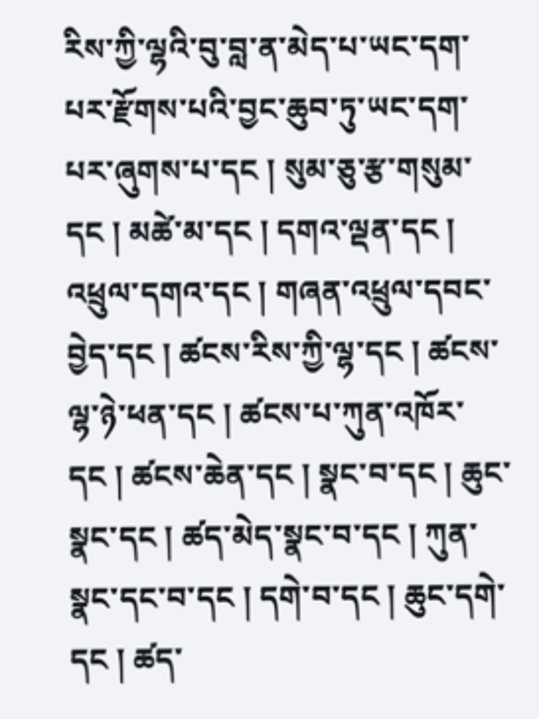རིས་ཀྱི་ལྷའི་བུ་བླ་ན་མེད་པ་ཡང་དག་པར་རྫོགས་པའི་བྱང་ཆུབ་ཏུ་ཡང་དག་པར་ཞུགས་པ་དང ། སུམ་ཅུ་རྩ་གསུམ་དང ། མཚེ་མ་དང ། དགའ་ལྡན་དང ། འཕྲུལ་དགའ་དང ། གཞན་འཕྲུལ་དབང་བྱེད་དང ། ཚངས་རིས་ཀྱི་ལྷ་དང ། ཚངས་ལྷ་ཉེ་ཕན་དང ། ཚངས་པ་ཀུན་འཁོར་དང ། ཚངས་ཆེན་དང ། སྣང་བ་དང ། ཆུང་སྣང་དང ། ཚད་མེད་སྣང་བ་དང ། ཀུན་སྣང་དང་བ་དང ། དགེ་བ་དང ། ཆུང་དགེ་དང ། ཚད་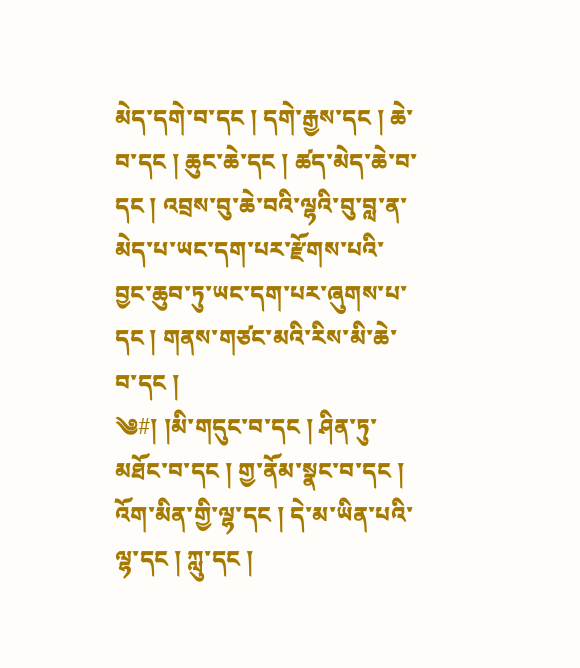མེད་དགེ་བ་དང ། དགེ་རྒྱས་དང ། ཆེ་བ་དང ། ཆུང་ཆེ་དང ། ཚད་མེད་ཆེ་བ་དང ། འབྲས་བུ་ཆེ་བའི་ལྷའི་བུ་བླ་ན་མེད་པ་ཡང་དག་པར་རྫོགས་པའི་བྱང་ཆུབ་ཏུ་ཡང་དག་པར་ཞུགས་པ་དང ། གནས་གཙང་མའི་རིས་མི་ཆེ་བ་དང །
༄#། །མི་གདུང་བ་དང ། ཤིན་ཏུ་མཐོང་བ་དང ། གྱ་ནོམ་སྣང་བ་དང ། འོག་མིན་གྱི་ལྷ་དང ། དེ་མ་ཡིན་པའི་ལྷ་དང ། ཀླུ་དང །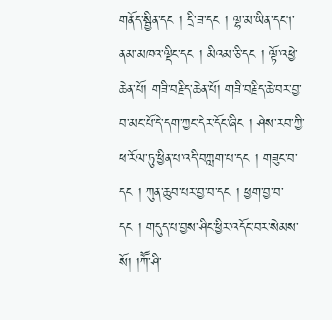གནོད་སྦྱིན་དང ། དྲི་ཟ་དང ། ལྷ་མ་ཡིན་དང།་ནམ་མཁའ་ལྡིང་དང ། མིའམ་ཅི་དང ། ལྟོ་འཕྱེ་ཆེན་པོ། གཟི་བརྗིད་ཆེན་པོ། གཟི་བརྗིད་ཆེ་བར་བྱ་བ་མང་པོ་དེ་དག་ཀྱང་དེར་དོང་ཞིང ། ཤེས་རབ་ཀྱི་ཕ་རོལ་ཏུ་ཕྱིན་པ་འདི་བཀླག་པ་དང ། གཟུང་བ་དང ། ཀུན་ཆུབ་པར་བྱ་བ་དང ། ཕྱག་བྱ་བ་དང ། གདུད་པ་བྱས་ཤིང་ཕྱིར་འདོང་བར་སེམས་སོ། །ཀཽ་ཤི་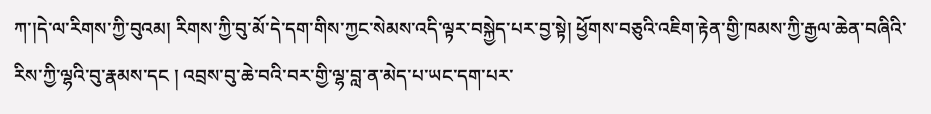ཀ་།དེ་ལ་རིགས་ཀྱི་བུའམ། རིགས་ཀྱི་བུ་མོ་དེ་དག་གིས་ཀྱང་སེམས་འདི་ལྟར་བསྐྱེད་པར་བྱ་སྟེ། ཕྱོགས་བཅུའི་འཇིག་རྟེན་གྱི་ཁམས་ཀྱི་རྒྱལ་ཆེན་བཞིའི་རིས་ཀྱི་ལྷའི་བུ་རྣམས་དང ། འབྲས་བུ་ཆེ་བའི་བར་གྱི་ལྷ་བླ་ན་མེད་པ་ཡང་དག་པར་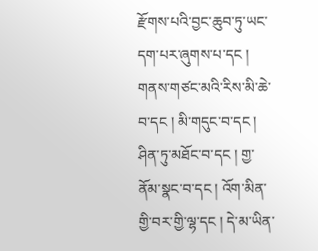རྫོགས་པའི་བྱང་ཆུབ་ཏུ་ཡང་དག་པར་ཞུགས་པ་དང ། གནས་གཙང་མའི་རིས་མི་ཆེ་བ་དང ། མི་གདུང་བ་དང ། ཤིན་ཏུ་མཐོང་བ་དང ། གྱ་ནོམ་སྣང་བ་དང ། འོག་མིན་གྱི་བར་གྱི་ལྷ་དང ། དེ་མ་ཡིན་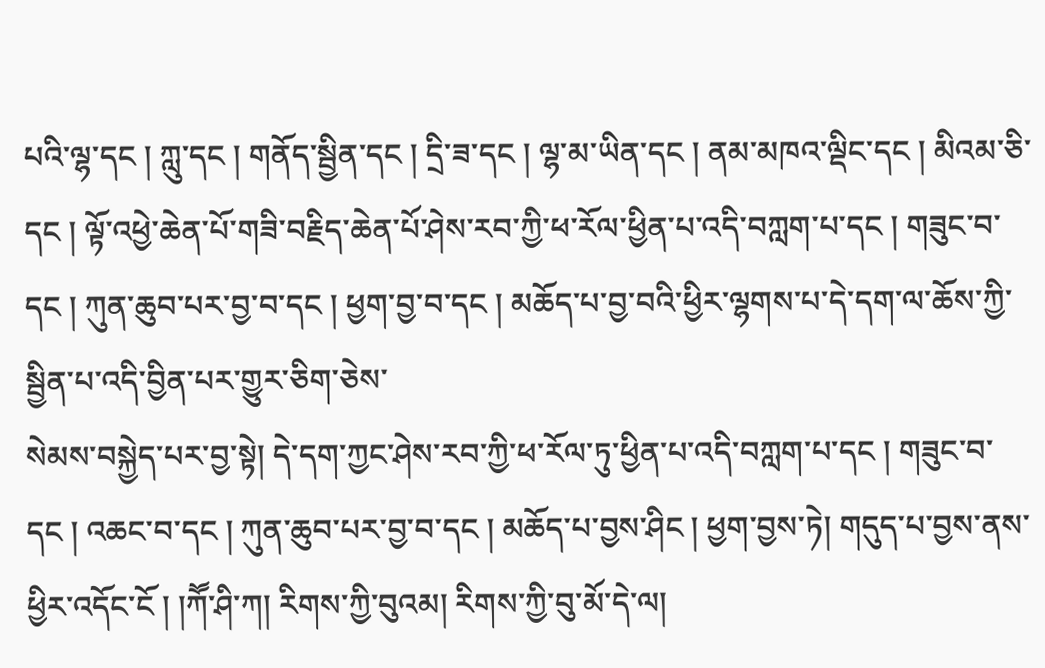པའི་ལྷ་དང ། ཀླུ་དང ། གནོད་སྦྱིན་དང ། དྲི་ཟ་དང ། ལྷ་མ་ཡིན་དང ། ནམ་མཁའ་ལྡིང་དང ། མིའམ་ཅི་དང ། ལྟོ་འཕྱེ་ཆེན་པོ་གཟི་བརྗིད་ཆེན་པོ་ཤེས་རབ་ཀྱི་ཕ་རོལ་ཕྱིན་པ་འདི་བཀླག་པ་དང ། གཟུང་བ་དང ། ཀུན་ཆུབ་པར་བྱ་བ་དང ། ཕྱག་བྱ་བ་དང ། མཆོད་པ་བྱ་བའི་ཕྱིར་ལྷགས་པ་དེ་དག་ལ་ཆོས་ཀྱི་སྦྱིན་པ་འདི་བྱིན་པར་གྱུར་ཅིག་ཅེས་
སེམས་བསྐྱེད་པར་བྱ་སྟེ། དེ་དག་ཀྱང་ཤེས་རབ་ཀྱི་ཕ་རོལ་ཏུ་ཕྱིན་པ་འདི་བཀླག་པ་དང ། གཟུང་བ་དང ། འཆང་བ་དང ། ཀུན་ཆུབ་པར་བྱ་བ་དང ། མཆོད་པ་བྱས་ཤིང ། ཕྱག་བྱས་ཏེ། གདུད་པ་བྱས་ནས་ཕྱིར་འདོང་ངོ ། །ཀཽ་ཤི་ཀ། རིགས་ཀྱི་བུའམ། རིགས་ཀྱི་བུ་མོ་དེ་ལ།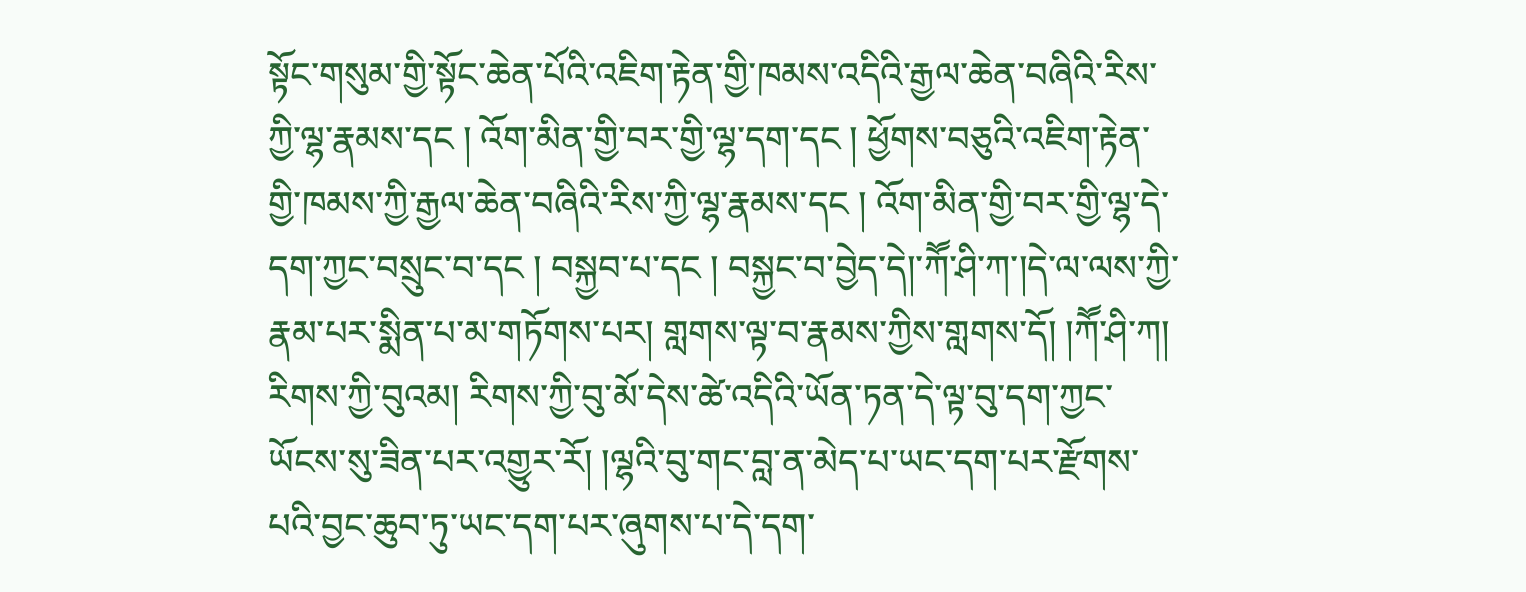སྟོང་གསུམ་གྱི་སྟོང་ཆེན་པོའི་འཇིག་རྟེན་གྱི་ཁམས་འདིའི་རྒྱལ་ཆེན་བཞིའི་རིས་ཀྱི་ལྷ་རྣམས་དང ། འོག་མིན་གྱི་བར་གྱི་ལྷ་དག་དང ། ཕྱོགས་བཅུའི་འཇིག་རྟེན་གྱི་ཁམས་ཀྱི་རྒྱལ་ཆེན་བཞིའི་རིས་ཀྱི་ལྷ་རྣམས་དང ། འོག་མིན་གྱི་བར་གྱི་ལྷ་དེ་དག་ཀྱང་བསྲུང་བ་དང ། བསྐྱབ་པ་དང ། བསྐྱང་བ་བྱེད་དེ།་ཀཽ་ཤི་ཀ་།དེ་ལ་ལས་ཀྱི་རྣམ་པར་སྨིན་པ་མ་གཏོགས་པར། གླགས་ལྟ་བ་རྣམས་ཀྱིས་གླགས་དོ། །ཀཽ་ཤི་ཀ། རིགས་ཀྱི་བུའམ། རིགས་ཀྱི་བུ་མོ་དེས་ཚེ་འདིའི་ཡོན་ཏན་དེ་ལྟ་བུ་དག་ཀྱང་ཡོངས་སུ་ཟིན་པར་འགྱུར་རོ། །ལྷའི་བུ་གང་བླ་ན་མེད་པ་ཡང་དག་པར་རྫོགས་པའི་བྱང་ཆུབ་ཏུ་ཡང་དག་པར་ཞུགས་པ་དེ་དག་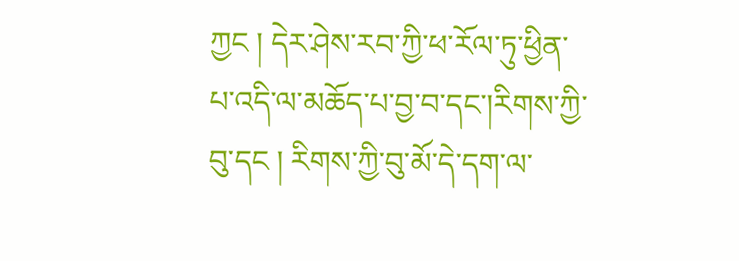ཀྱང ། དེར་ཤེས་རབ་ཀྱི་ཕ་རོལ་ཏུ་ཕྱིན་པ་འདི་ལ་མཆོད་པ་བྱ་བ་དང་།རིགས་ཀྱི་བུ་དང ། རིགས་ཀྱི་བུ་མོ་དེ་དག་ལ་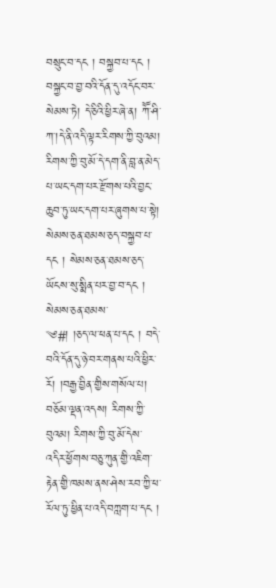བསྲུང་བ་དང ། བསྐྱབ་པ་དང ། བསྐྱང་བ་བྱ་བའི་དོན་དུ་འདོང་བར་སེམས་ཏེ། དེ་ཅིའི་ཕྱིར་ཞེ་ན། ཀཽ་ཤི་ཀ་།དེ་ནི་འདི་ལྟར་རིགས་ཀྱི་བུའམ། རིགས་ཀྱི་བུ་མོ་དེ་དག་ནི་བླ་ན་མེད་པ་ཡང་དག་པར་རྫོགས་པའི་བྱང་ཆུབ་ཏུ་ཡང་དག་པར་ཞུགས་པ་སྟེ། སེམས་ཅན་ཐམས་ཅད་བསྐྱབ་པ་དང ། སེམས་ཅན་ཐམས་ཅད་ཡོངས་སུ་སྨིན་པར་བྱ་བ་དང ། སེམས་ཅན་ཐམས་
༄#། །ཅད་ལ་ཕན་པ་དང ། བདེ་བའི་དོན་དུ་ཉེ་བར་གནས་པའི་ཕྱིར་རོ། །བརྒྱ་བྱིན་གྱིས་གསོལ་པ། བཅོམ་ལྡན་འདས། རིགས་ཀྱི་བུའམ། རིགས་ཀྱི་བུ་མོ་དེས་འདིར་ཕྱོགས་བཅུ་ཀུན་གྱི་འཇིག་རྟེན་གྱི་ཁམས་ནས་ཤེས་རབ་ཀྱི་ཕ་རོལ་ཏུ་ཕྱིན་པ་འདི་བཀླག་པ་དང །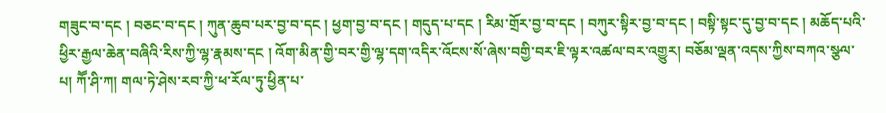གཟུང་བ་དང ། བཅང་བ་དང ། ཀུན་ཆུབ་པར་བྱ་བ་དང ། ཕྱག་བྱ་བ་དང ། གདུད་པ་དང ། རིམ་གྲོར་བྱ་བ་དང ། བཀུར་སྟིར་བྱ་བ་དང ། བསྟི་སྟང་དུ་བྱ་བ་དང ། མཆོད་པའི་ཕྱིར་རྒྱལ་ཆེན་བཞིའི་རིས་ཀྱི་ལྷ་རྣམས་དང ། འོག་མིན་གྱི་བར་གྱི་ལྷ་དག་འདིར་འོངས་སོ་ཞེས་བགྱི་བར་ཇི་ལྟར་འཚལ་བར་འགྱུར། བཅོམ་ལྡན་འདས་ཀྱིས་བཀའ་སྩལ་པ། ཀཽ་ཤི་ཀ། གལ་ཏེ་ཤེས་རབ་ཀྱི་ཕ་རོལ་ཏུ་ཕྱིན་པ་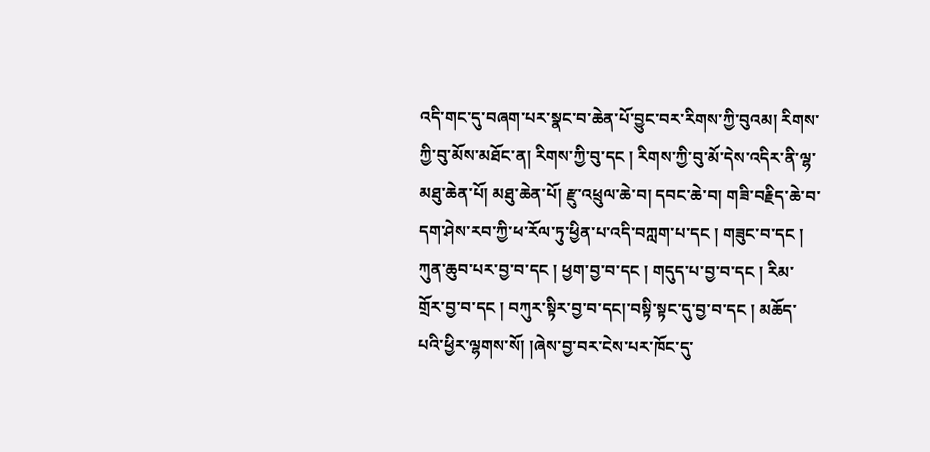འདི་གང་དུ་བཞག་པར་སྣང་བ་ཆེན་པོ་བྱུང་བར་རིགས་ཀྱི་བུའམ། རིགས་ཀྱི་བུ་མོས་མཐོང་ན། རིགས་ཀྱི་བུ་དང ། རིགས་ཀྱི་བུ་མོ་དེས་འདིར་ནི་ལྷ་མཐུ་ཆེན་པོ། མཐུ་ཆེན་པོ། རྫུ་འཕྲུལ་ཆེ་བ། དབང་ཆེ་བ། གཟི་བརྗིད་ཆེ་བ་དག་ཤེས་རབ་ཀྱི་ཕ་རོལ་ཏུ་ཕྱིན་པ་འདི་བཀླག་པ་དང ། གཟུང་བ་དང ། ཀུན་ཆུབ་པར་བྱ་བ་དང ། ཕྱག་བྱ་བ་དང ། གདུད་པ་བྱ་བ་དང ། རིམ་གྲོར་བྱ་བ་དང ། བཀུར་སྟིར་བྱ་བ་དང།་བསྟི་སྟང་དུ་བྱ་བ་དང ། མཆོད་པའི་ཕྱིར་ལྷགས་སོ། །ཞེས་བྱ་བར་ངེས་པར་ཁོང་དུ་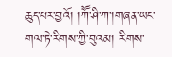ཆུད་པར་བྱའོ། །ཀཽ་ཤི་ཀ་།གཞན་ཡང་གལ་ཏེ་རིགས་ཀྱི་བུའམ། རིགས་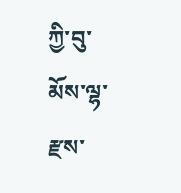ཀྱི་བུ་མོས་ལྷ་རྫས་